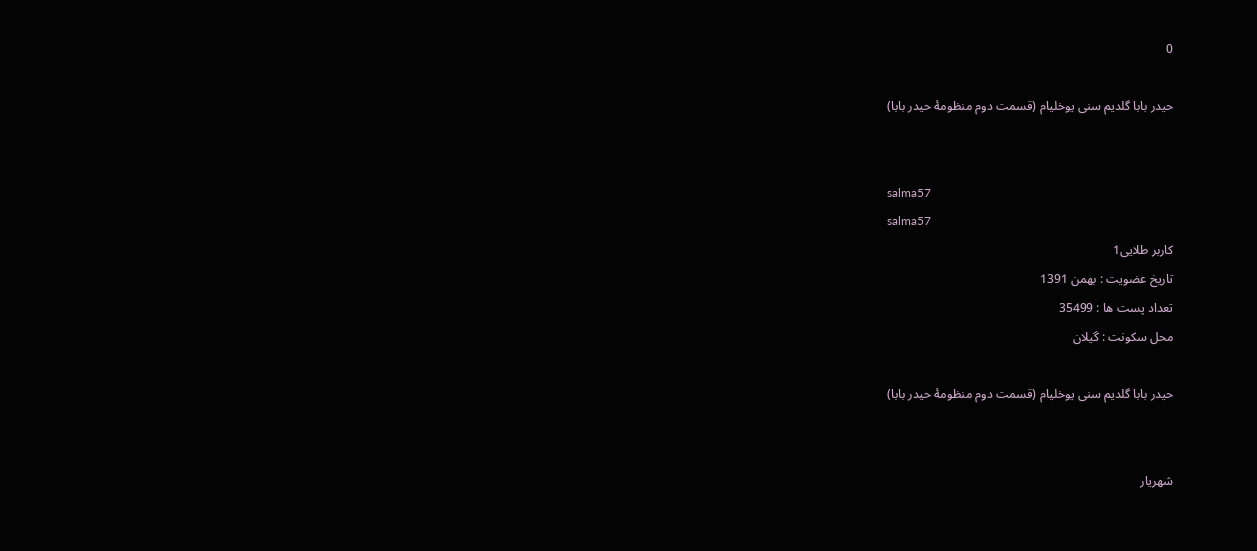0

حیدر بابا گلدیم سنی یوخلیام (قسمت دوم منظومهٔ حیدر بابا)


salma57
salma57
کاربر طلایی1
تاریخ عضویت : بهمن 1391
تعداد پست ها : 35499
محل سکونت : گیلان

حیدر بابا گلدیم سنی یوخلیام (قسمت دوم منظومهٔ حیدر بابا)


شهریار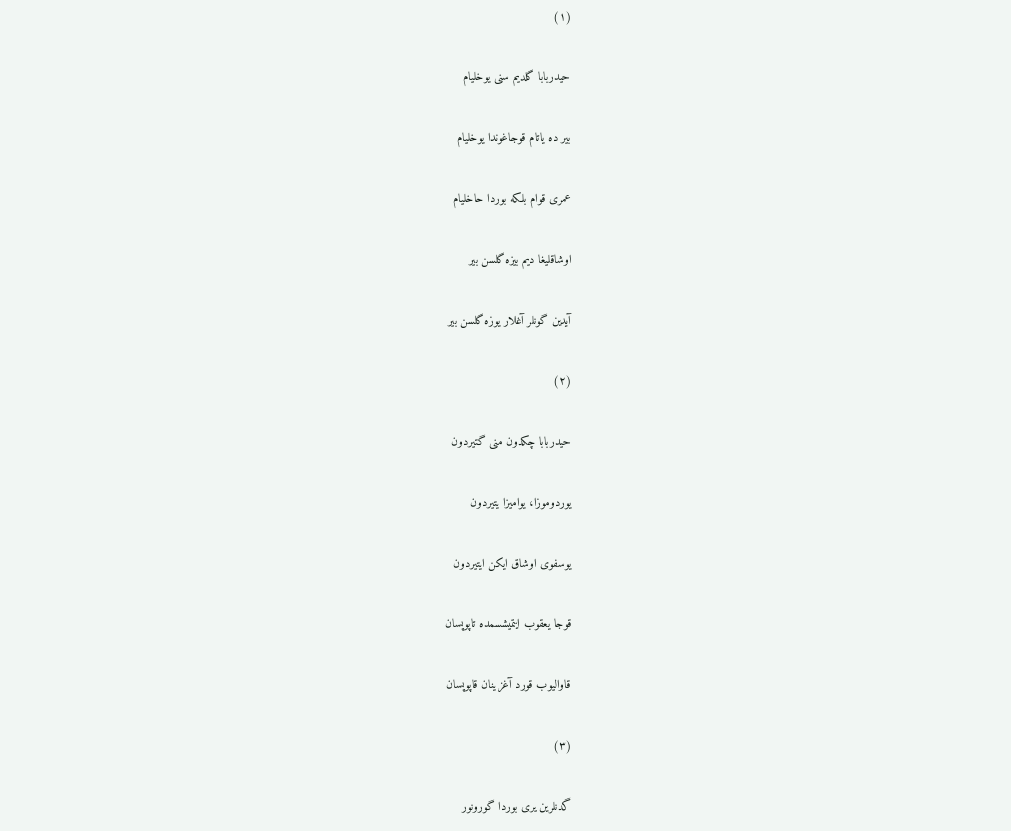(۱)

حیدربابا گلدیم سنى یوخلیام

بیر ده یاتام قوجاغوندا یوخلیام

عمرى قوام بلکه بوردا حاخلیام

اوشاقلیغا دیم بیزه گلسن بیر

آیدین گونلر آغلار یوزه گلسن بیر

(۲)

حیدربابا چکدون منى گتیردون

یوردوموزا، یوامیزا یتیردون

یوسفوى اوشاق ایکن ایتیردون

قوجا یعقوب ایتمیشسمده تاپوپسان

قاوالیوب قورد آغزینان قاپوپسان

(۳)

گدنلرین یرى بوردا گورونور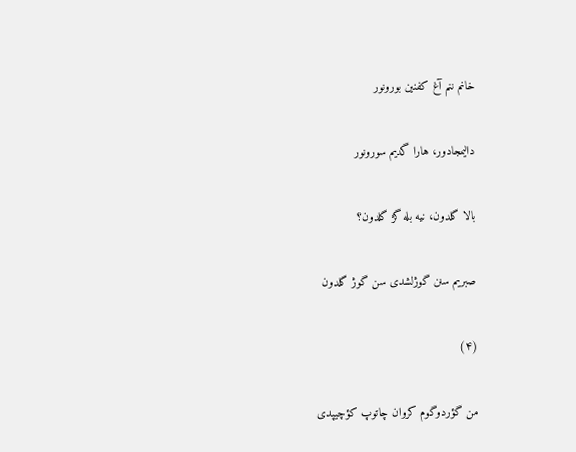خانم ننم آغ کفنین بورونور

دالیمجادور، هارا گدیم سورونور

بالا گلدون، نیه بله گژ گلدون؟

صبریم سنن گوژلشدى سن گوژ گلدون

(۴)

من گؤردوگوم کروان چاتوپ کؤچیپدى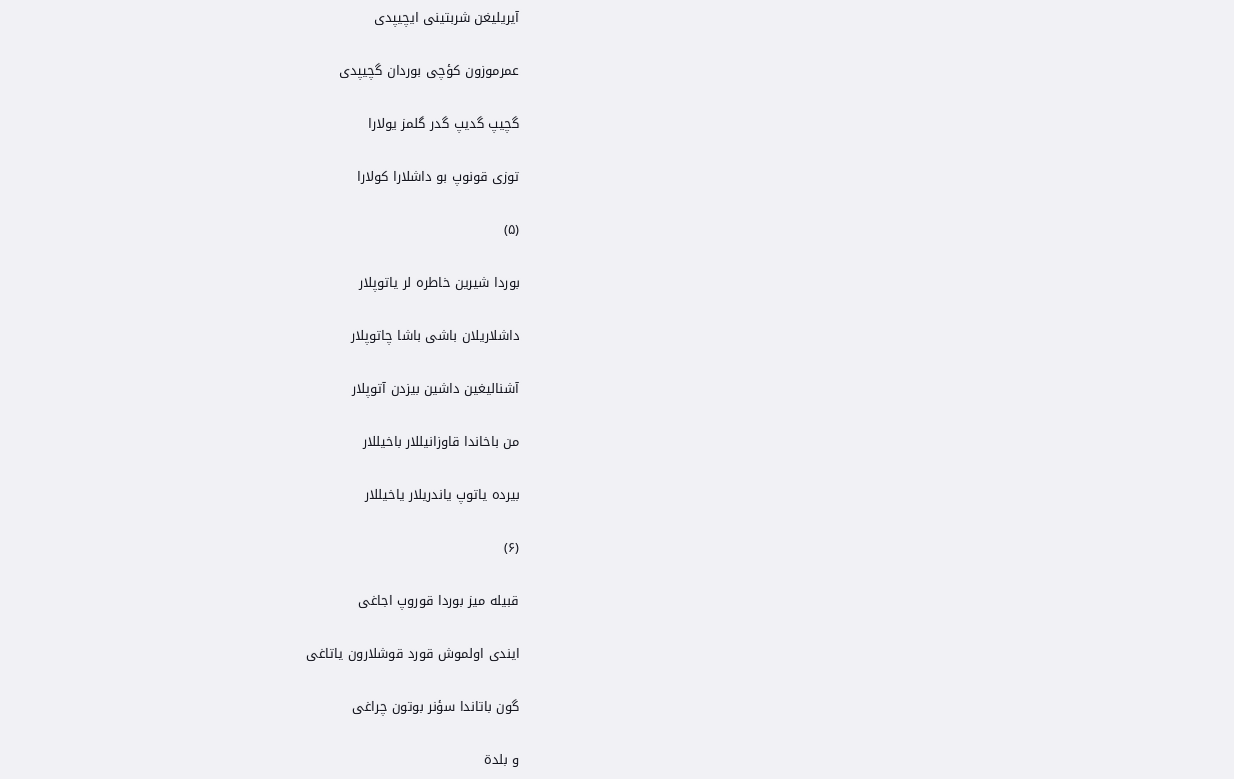آیریلیغن شربتینى ایچیپدى

عمرموزون کؤچى بوردان گچیپدى

گچیپ گدیپ گدر گلمز یولارا

توزى قونوپ بو داشلارا کولارا

(۵)

بوردا شیرین خاطره لر یاتوپلار

داشلاریلان باشى باشا چاتوپلار

آشنالیغین داشین بیزدن آتوپلار

من باخاندا قاوزانیللار باخیللار

بیرده یاتوپ یاندریلار یاخیللار

(۶)

قبیله میز بوردا قوروپ اجاغى

ایندى اولموش قورد قوشلارون یاتاغى

گون باتاندا سؤنر بوتون چراغى

و بلدة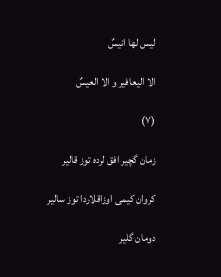لیس لها انیسٌ

الا الیعافیر و الا العیسٌ

(۷)

زمان گچیر افق لرده توز قالیر

کروان کیمى اوزاقلاردا توز سالیر

دومان گلیر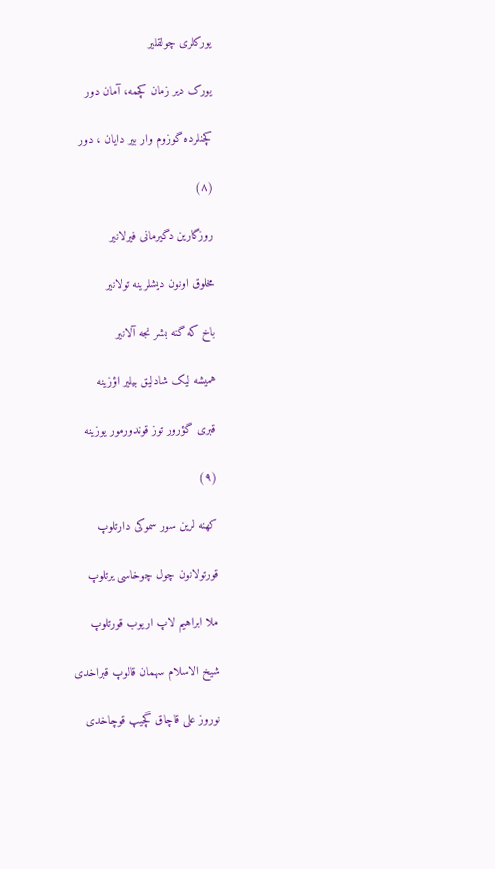یورکلرى چولقلیر

یورک دیر زمان کچمه، آمان دور

کچنلرده گوزوم وار بیر دایان ، دور

(۸)

روزگارین دگیرمانى فیرلانیر

مخلوق اونون دیشلرینه تولانیر

باخ که گنه بشر نجه آلانیر

همیشه لیک شادلیق بیلیر اؤزینه

قبرى گؤرور توز قوندورمور یوزینه

(۹)

کهنه لرین سور سموکى دارتلوپ

قورتولانون چول چوخاسى یرتلوپ

ملا ابراهیم لاپ اریوب قورتلوپ

شیخ الاسلام سهمان قالوپ قبراخدى

نوروز على قاچاق گچیپ قوچاخدى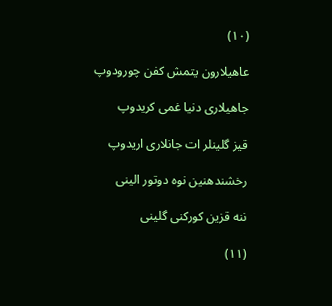(۱۰)

عاهیلارون یتمش کفن چورودوپ

جاهیلارى دنیا غمى کریدوپ

قیز گلینلر ات جانلارى اریدوپ

رخشندهنین نوه دوتور الینى

ننه قزین کورکنى گلینى

(۱۱)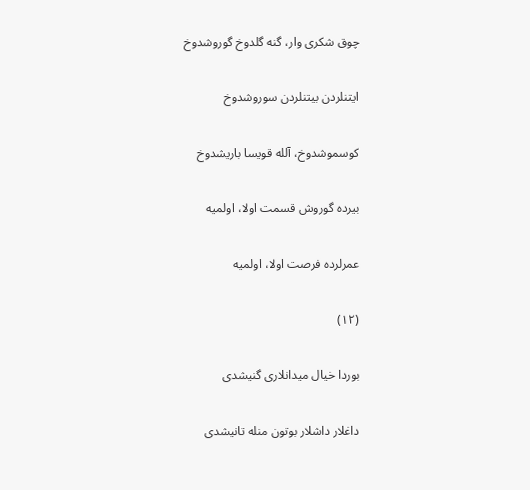چوق شکرى وار، گنه گلدوخ گوروشدوخ

ایتنلردن بیتنلردن سوروشدوخ

کوسموشدوخ، آلله قویسا باریشدوخ

بیرده گوروش قسمت اولا، اولمیه

عمرلرده فرصت اولا، اولمیه

(۱۲)

بوردا خیال میدانلارى گنیشدى

داغلار داشلار بوتون منله تانیشدى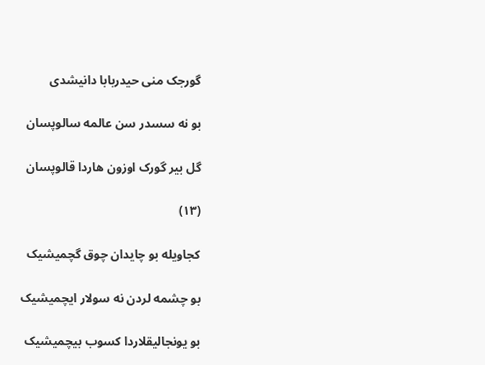گورجک منى حیدربابا دانیشدى

بو نه سسدر سن عالمه سالوپسان

گل بیر گورک اوزون هاردا قالوپسان

(۱۳)

کجاویله بو چایدان چوق گچمیشیک

بو چشمه لردن نه سولار ایچمیشیک

بو یونجالیقلاردا کسوب بیچمیشیک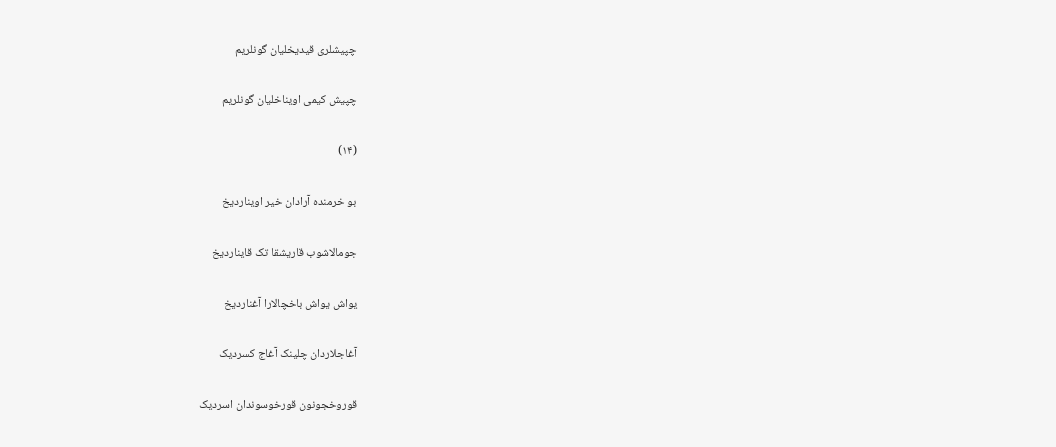چپیشلرى قیدیخلیان گونلریم

چپیش کیمى اویناخلیان گونلریم

(۱۴)

بو خرمنده آرادان خیر اویناردیخ

جومالاشوب قاریشقا تک قایناردیخ

یواش یواش باخچالارا آغناردیخ

آغاجلاردان چلینک آغاج کسردیک

قوروخجونون قورخوسوندان اسردیک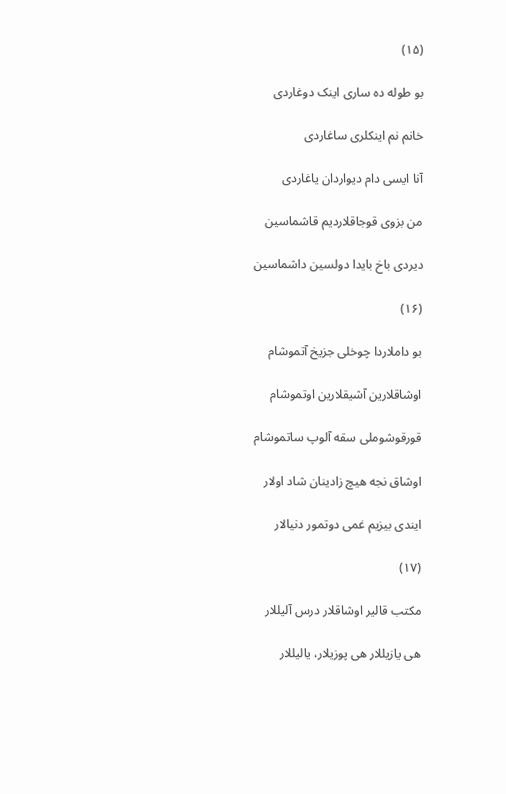(۱۵)

بو طوله ده سارى اینک دوغاردى

خانم نم اینکلرى ساغاردى

آنا ایسى دام دیواردان یاغاردى

من بزوى قوجاقلاردیم قاشماسین

دیردى باخ بایدا دولسین داشماسین

(۱۶)

بو داملاردا چوخلى جزیخ آتموشام

اوشاقلارین آشیقلارین اوتموشام

قورقوشوملى سقه آلوپ ساتموشام

اوشاق نجه هیچ زادینان شاد اولار

ایندى بیزیم غمى دوتمور دنیالار

(۱۷)

مکتب قالیر اوشاقلار درس آلیللار

هى یازیللار هی پوزیلار، یالیللار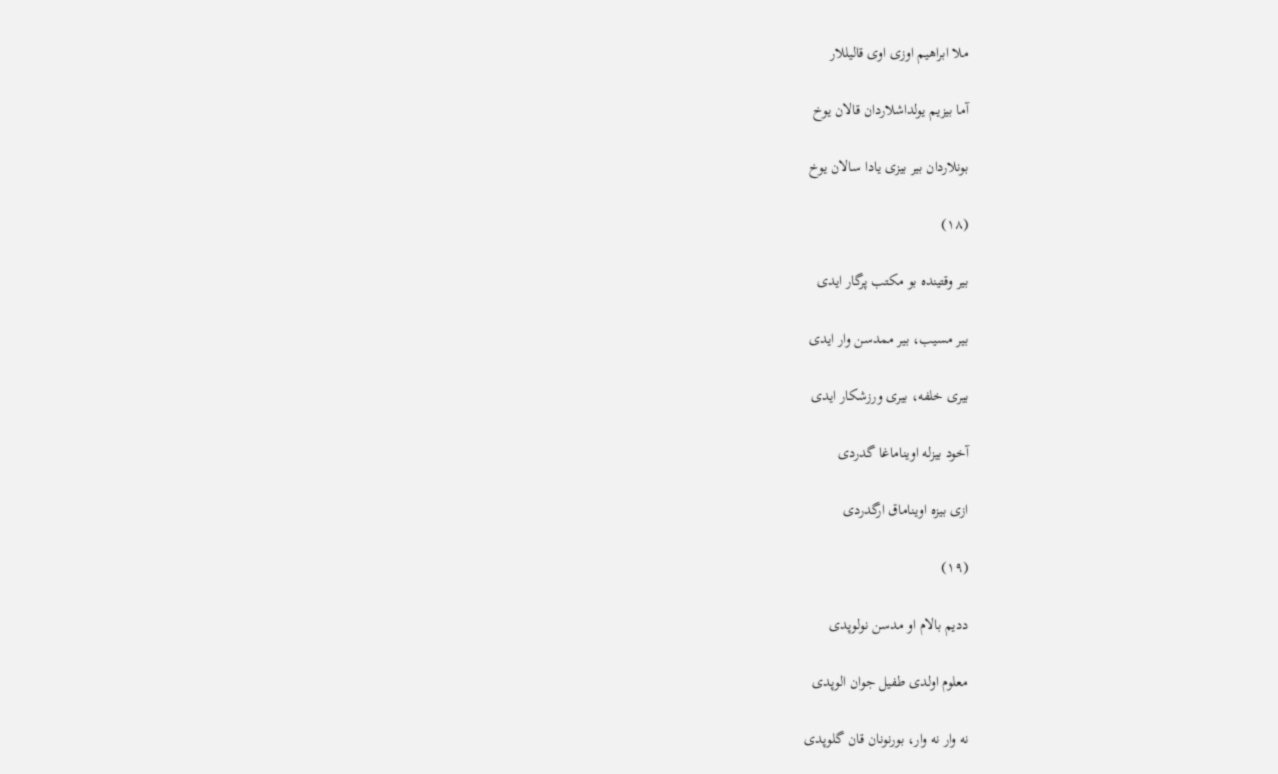ملا ابراهیم اوزى اوى قالیللار

آما بیزیم یولداشلاردان قالان یوخ

بونلاردان بیر بیزى یادا سالان یوخ

(۱۸)

بیر وقتینده بو مکتب پرگار ایدى

بیر مسیب، بیر ممدسن وار ایدى

بیرى خلفه، بیرى ورزشکار ایدى

آخود بیزله اویناماغا گدردى

ازى بیزه اویناماق ارگدردى

(۱۹)

ددیم بالام او مدسن نولوپدى

معلوم اولدى طفیل جوان الوپدى

نه وار نه وار، بورنونان قان گلوپدى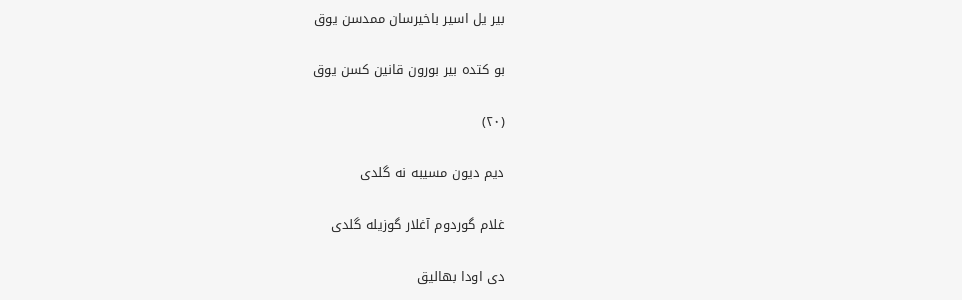بیر یل اسیر باخیرسان ممدسن یوق

بو کتده بیر بورون قانین کسن یوق

(۲۰)

دیم دیون مسیبه نه گلدى

غلام گوردوم آغلار گوزیله گلدى

دى اودا بهالیق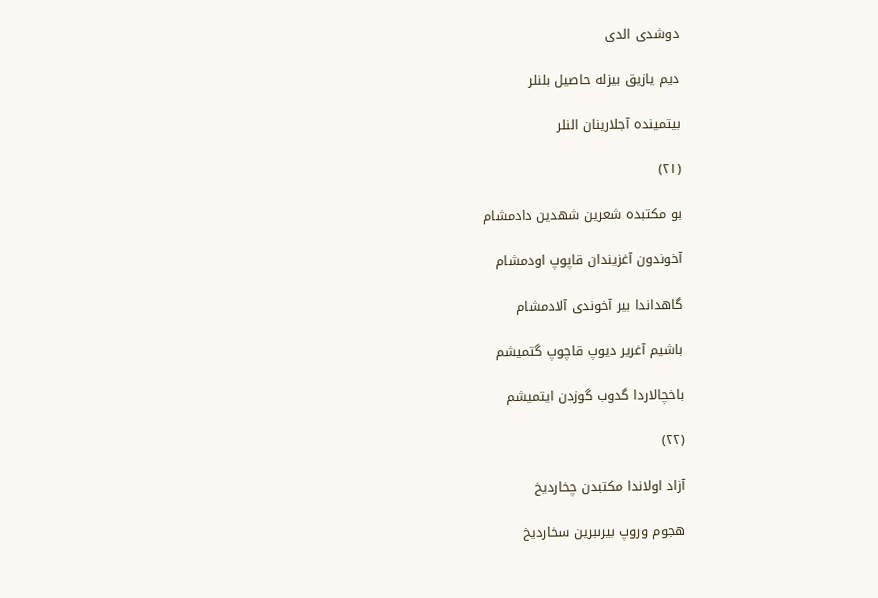دوشدى الدى

دیم یازیق بیزله حاصیل بلنلر

بیتمینده آجلارینان النلر

(۲۱)

بو مکتبده شعرین شهدین دادمشام

آخوندون آغزیندان قاپوپ اودمشام

گاهداندا بیر آخوندى آلادمشام

باشیم آغریر دیوپ قاچوپ گتمیشم

باخچالاردا گدوب گوزدن ایتمیشم

(۲۲)

آزاد اولاندا مکتبدن چخاردیخ

هجوم وروپ بیرىبرین سخاردیخ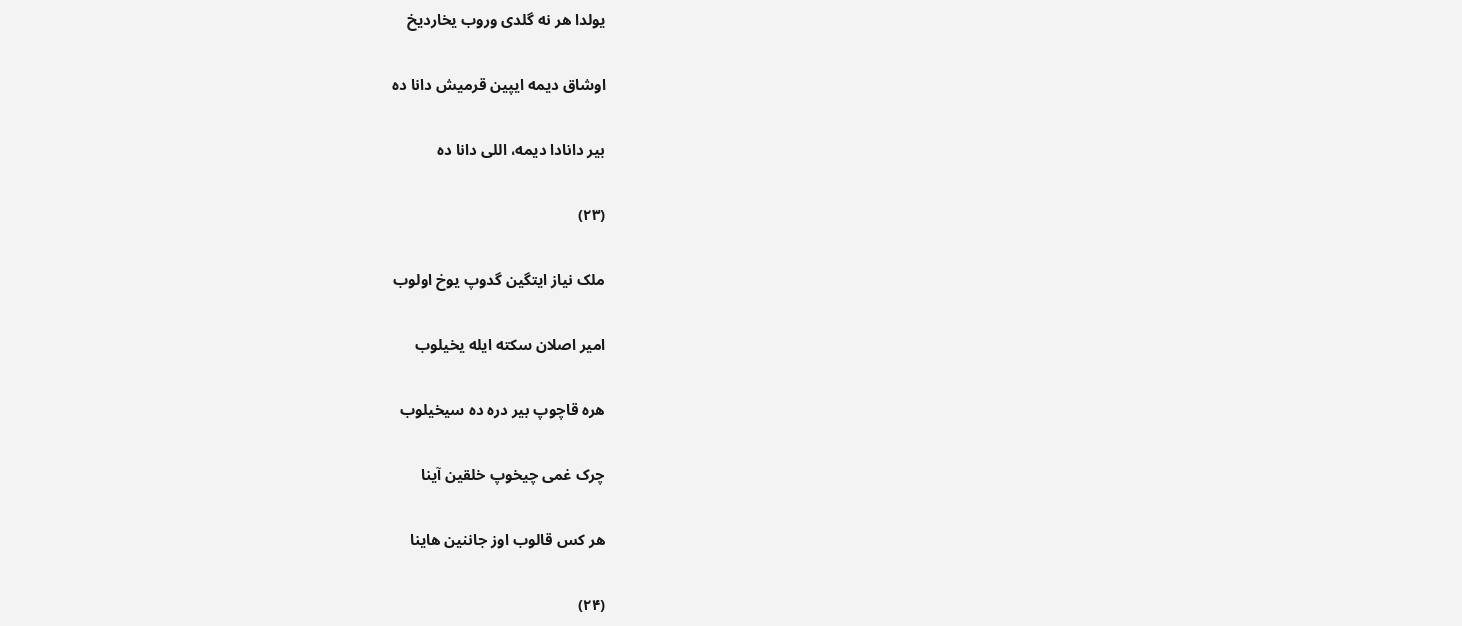یولدا هر نه گلدى وروب یخاردیخ

اوشاق دیمه ایپین قرمیش دانا ده

بیر دانادا دیمه، اللى دانا ده

(۲۳)

ملک نیاز ایتگین گدوپ یوخ اولوب

امیر اصلان سکته ایله یخیلوب

هره قاچوپ بیر دره ده سیخیلوب

چرک غمى چیخوپ خلقین آینا

هر کس قالوب اوز جاننین هاینا

(۲۴)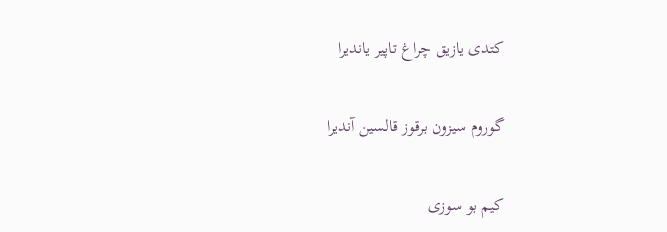کتدى یازیق چراغ تاپیر یاندیرا

گوروم سیزون برقوز قالسین آندیرا

کیم بو سوزى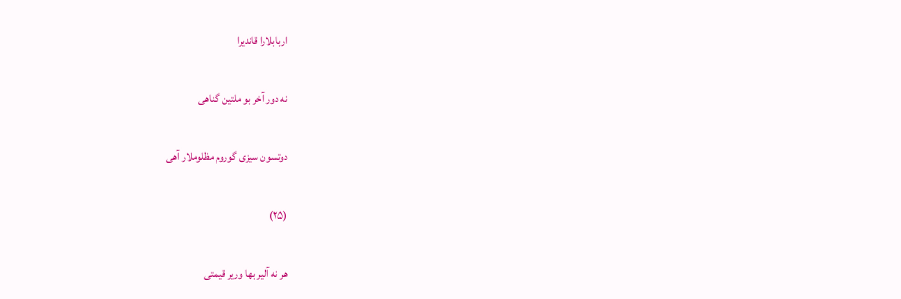اربابلارا قاندیرا

نه دور آخر بو ملتین گناهى

دوتسون سیزى گوروم مظلوملار آهى

(۲۵)

هر نه آلیر بها وریر قیمتى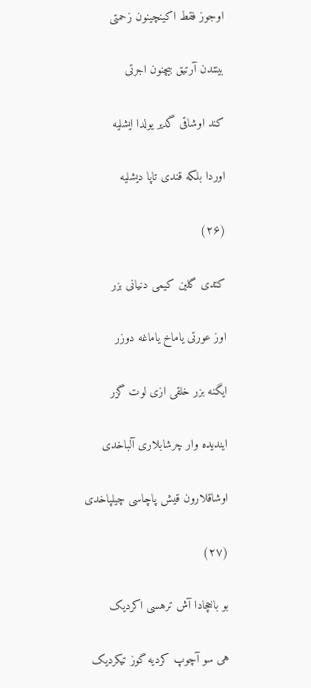اوجوز فقط اکینچینون زحمتى

بیتندن آرتیق بیچنون اجرتى

کند اوشاقى گدیر یولدا ایشلیه

اوردا بلکه قندى تاپا دیشلیه

(۲۶)

کتدى گلین کیمى دنیانى بزر

اوز عورتى یاماخ یاماغه دوزر

ایگنه بزر خلقى ازى لوت گزر

ایندیده وار چرشابلارى آلباخدى

اوشاقلارون قیش پاچاسى چیلپاخدى

(۲۷)

بو باخچادا آش ترهسى اکردیک

هى سو آچوپ کردیه گوز تیکردیک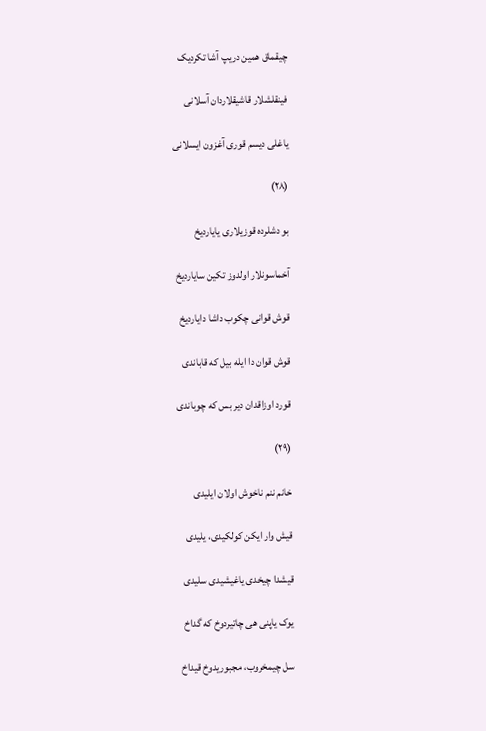چیقماق همین دریپ آشا تکردیک

فینقلشلار قاشیقلاردان آسلانى

یاغلى دیسم قورى آغزون ایسلانى

(۲۸)

بو دشلرده قوزیلارى یایاردیخ

آخماسونلار اولدوز تکین سایاردیخ

قوش قوانى چکوب داشا دایاردیخ

قوش قوان دا ایله بیل که قاباندى

قورد اوزاقدان دیر بس که چوباندى

(۲۹)

خانم ننم ناخوش اولان ایلیدى

قیش وار ایکن کولکیدى، یلیدى

قیشدا چیخدى یاغیشیدى سلیدى

یوک یاپنى هى چاتیردوخ که گداخ

سل چیمخروب، مجبوریدوخ قیداخ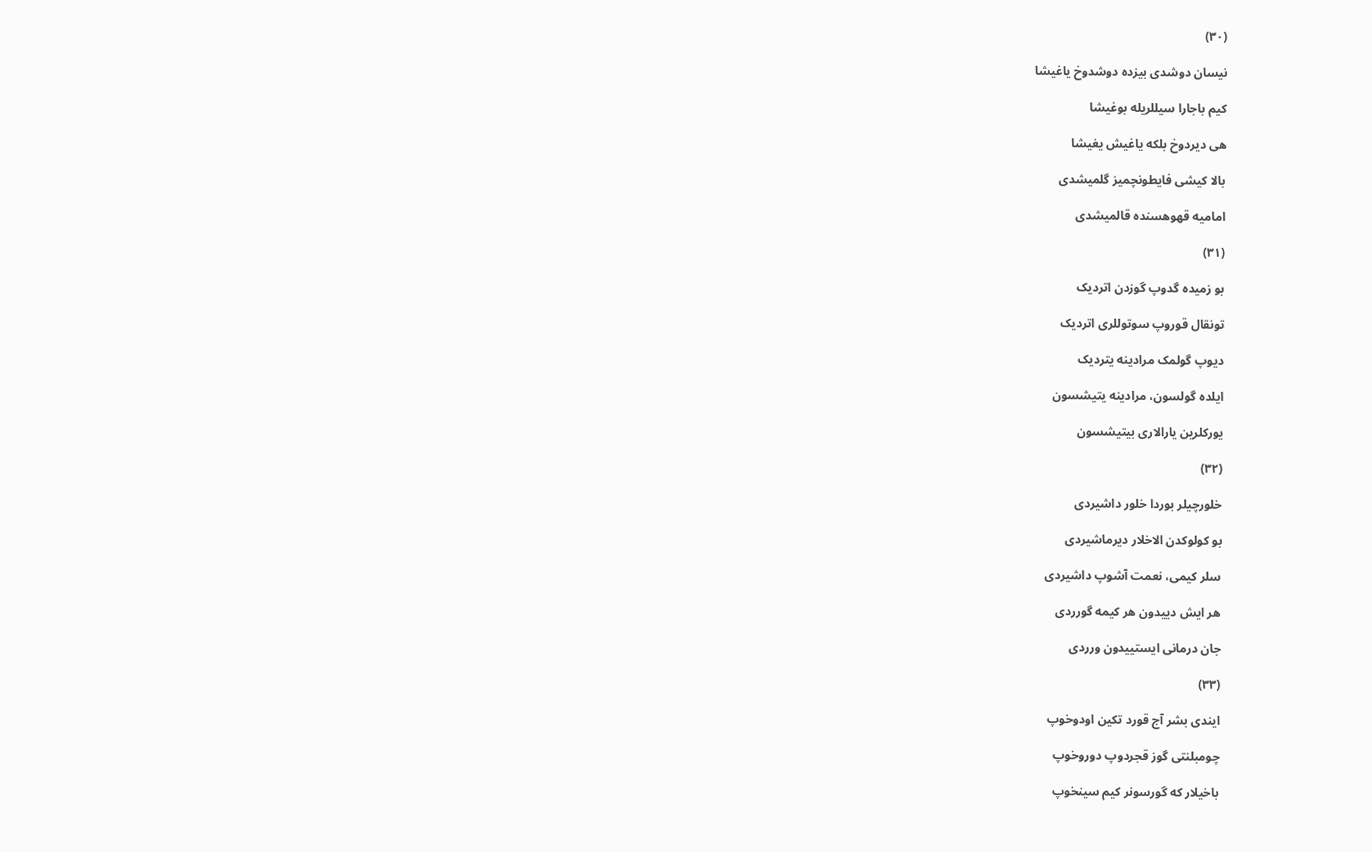(۳۰)

نیسان دوشدى بیزده دوشدوخ یاغیشا

کیم باجارا سیللریله بوغیشا

هى دیردوخ بلکه یاغیش یغیشا

بالا کیشى فایطونچمیز گلمیشدى

امامیه قهوهسنده قالمیشدى

(۳۱)

بو زمیده گدوپ گوزدن اتردیک

تونقال قوروپ سوتوللرى اتردیک

دیوپ گولمک مرادینه یتردیک

ایلده گولسون، مرادینه یتیشسون

یورکلرین یارالارى بیتیشسون

(۳۲)

خلورچیلر بوردا خلور داشیردى

بو کولوکدن الاخلار دیرماشیردى

سلر کیمى، نعمت آشوپ داشیردى

هر ایش دییدون هر کیمه گورردى

جان درمانى ایستییدون ورردى

(۳۳)

ایندى بشر آج قورد تکین اودوخوپ

چومبلنتى گوز قجردوپ دوروخوپ

باخیلار که گورسونر کیم سینخوپ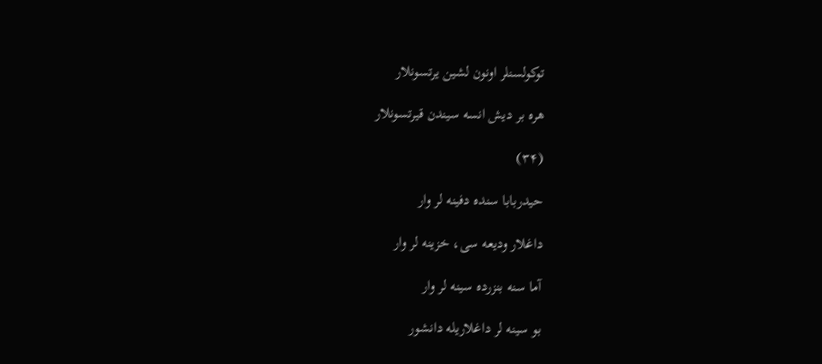توکولسنلر اونون لشین یرتسونلار

هره بر دیش انسه سیندن قیرتسونلار

(۳۴)

حیدربابا سنده دفینه لر وار

داغلار ودیعه سى، خزینه لر وار

آما سنه بنزرده سینه لر وار

بو سینه لر داغلاریله دانشور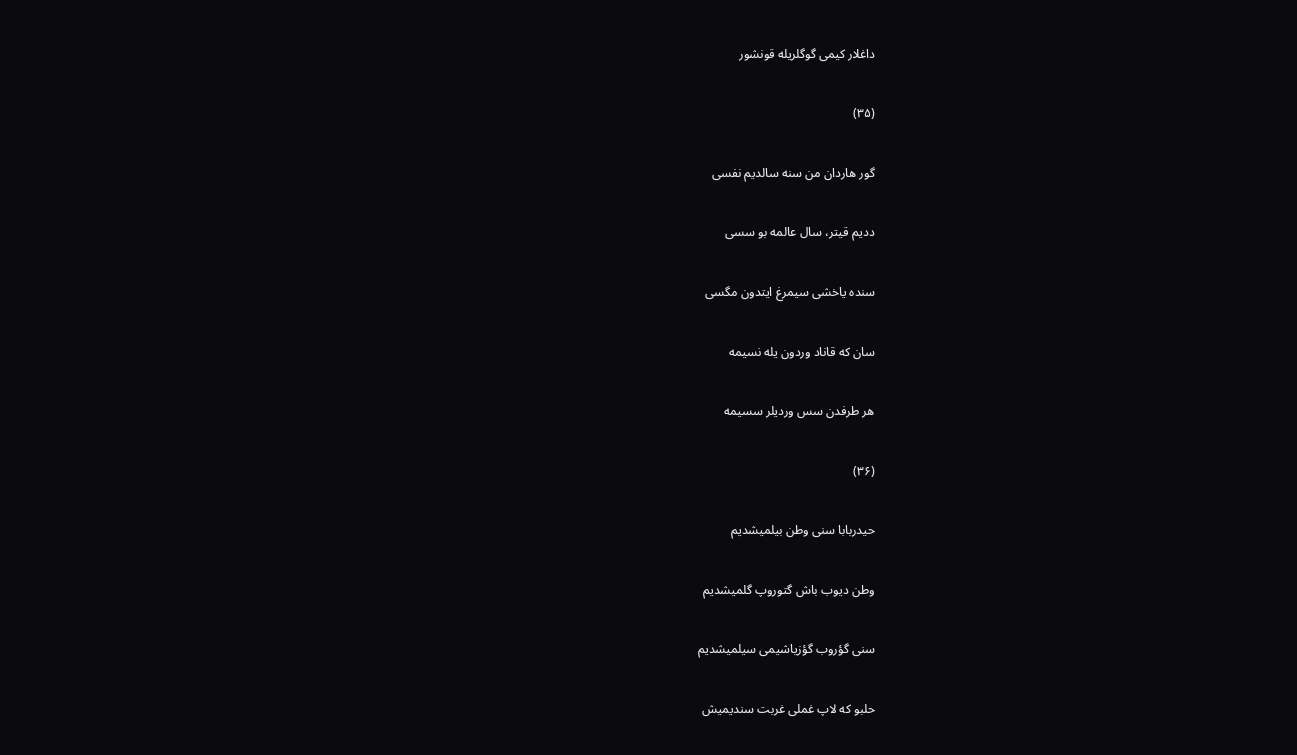داغلار کیمى گوگلریله قونشور

(۳۵)

گور هاردان من سنه سالدیم نفسى

ددیم قیتر، سال عالمه بو سسى

سنده یاخشى سیمرغ ایتدون مگسى

سان که قاناد وردون یله نسیمه

هر طرفدن سس وردیلر سسیمه

(۳۶)

حیدربابا سنى وطن بیلمیشدیم

وطن دیوب باش گتوروپ گلمیشدیم

سنى گؤروب گؤزیاشیمى سیلمیشدیم

حلبو که لاپ غملى غربت سندیمیش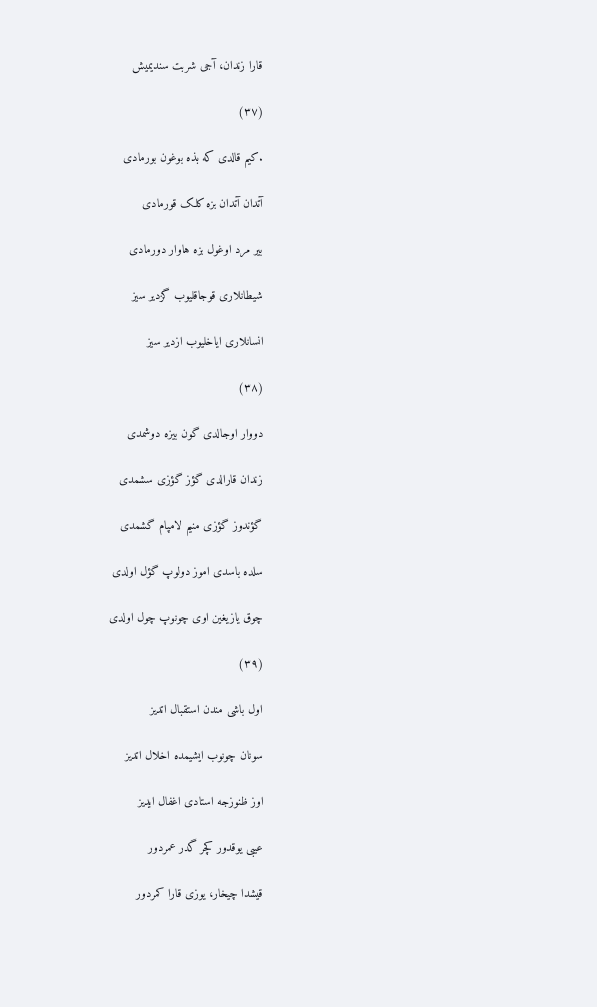قارا زندان، آجى شربت سندیمیش

(۳۷)

.کیم قالدى که بذه بوغون بورمادى

آتدان آتدان بزه کلک قورمادى

بیر مرد اوغول بزه هاوار دورمادى

شیطانلارى قوجاقلیوب گزدیر سیز

انسانلارى ایاخلیوب ازدیر سیز

(۳۸)

دووار اوجالدى گون بیزه دوشمدى

زندان قارالدى گؤز گؤزى سشمدى

گؤندوز گؤزى منیم لامپام گشمدى

سلده باسدى اموز دولوپ گؤل اولدى

چوق یازیغین اوى چونوپ چول اولدى

(۳۹)

اول باشى مندن استقبال اتدیز

سونان چونوب ایشیمده اخلال اتدیز

اوز ظنوزجه استادى اغفال ایدیز

عیبى یوقدور کچر گدر عمردور

قیشدا چیخار، یوزى قارا کمردور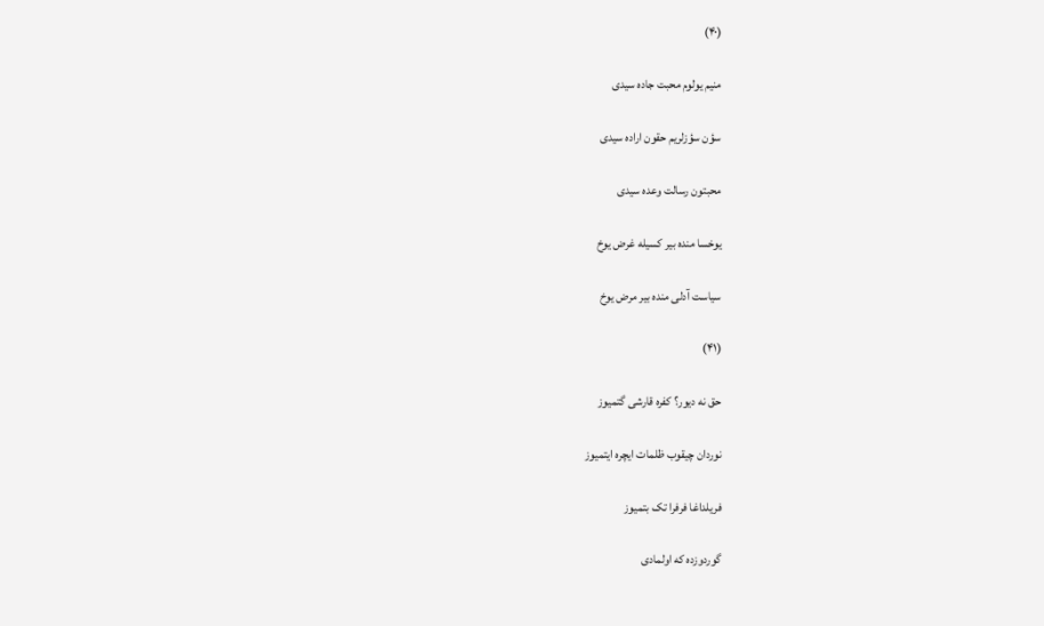(۴۰)

منیم یولوم محبت جاده سیدى

سؤن سؤزلریم حقون اراده سیدى

محبتون رسالت وعده سیدى

یوخسا منده بیر کسیله غرض یوخ

سیاست آدلى منده بیر مرض یوخ

(۴۱)

حق نه دیور؟ کفره قارشى گتمیوز

نوردان چیقوب ظلمات ایچره ایتمیوز

فریلداغا فرفرا تک بتمیوز

گوردوزده که اولمادى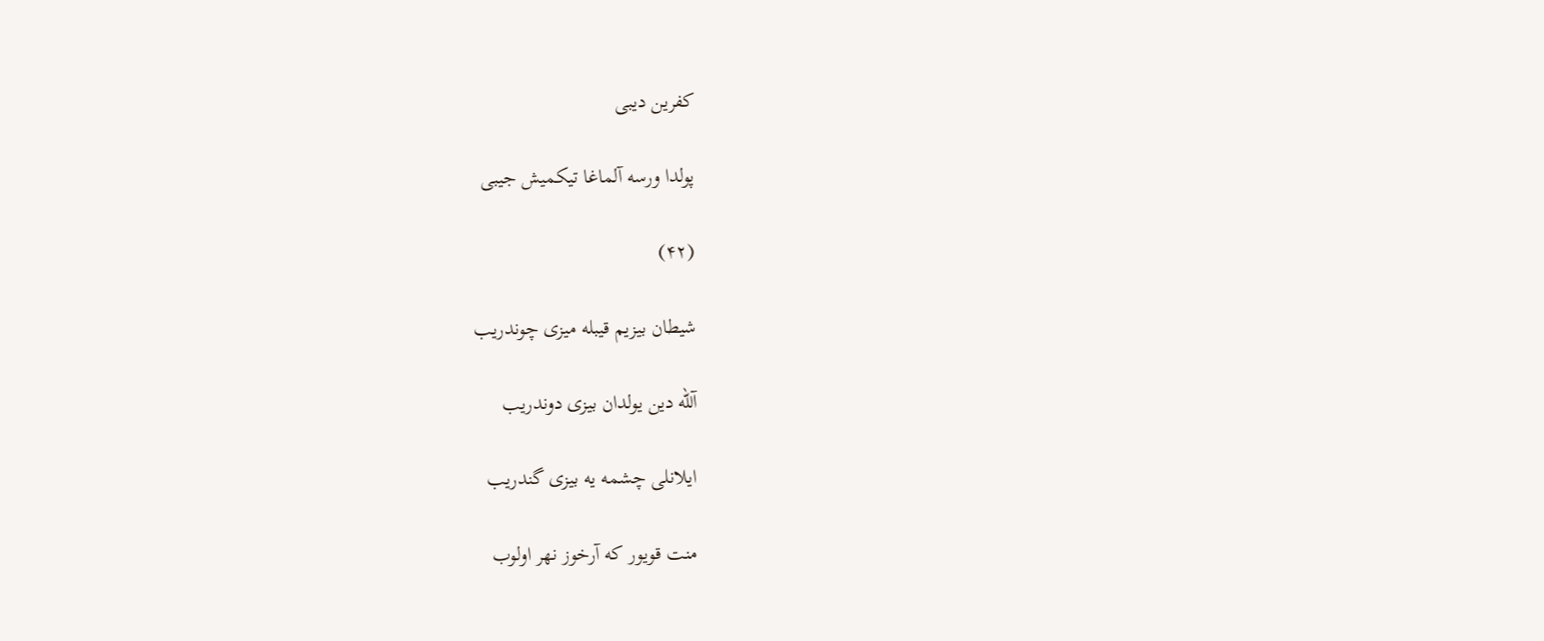کفرین دیبى

پولدا ورسه آلماغا تیکمیش جیبى

(۴۲)

شیطان بیزیم قیبله میزى چوندریب

آلله دین یولدان بیزى دوندریب

ایلانلى چشمه یه بیزى گندریب

منت قویور که آرخوز نهر اولوب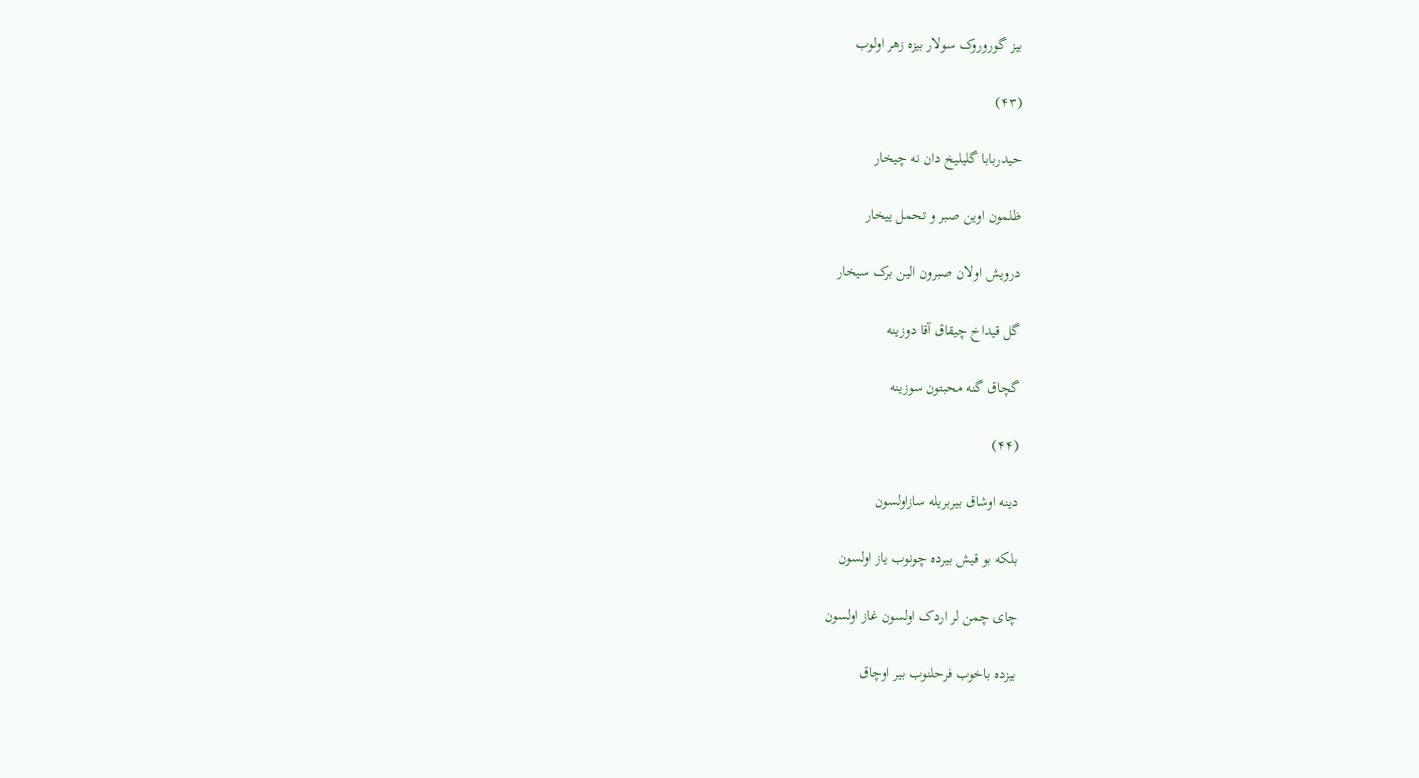بیز گوروروک سولار بیزه زهر اولوب

(۴۳)

حیدربابا گلیلیخ دان نه چیخار

ظلمون اوین صبر و تحمل ییخار

درویش اولان صبرون الین برک سیخار

گل قیداخ چیقاق آقا دوزینه

گچاق گنه محبتون سوزینه

(۴۴)

دینه اوشاق بیربریله سازاولسون

بلکه بو قیش بیرده چونوب یاز اولسون

چاى چمن لر اردک اولسون غاز اولسون

بیزده باخوب فرحلنوب بیر اوچاق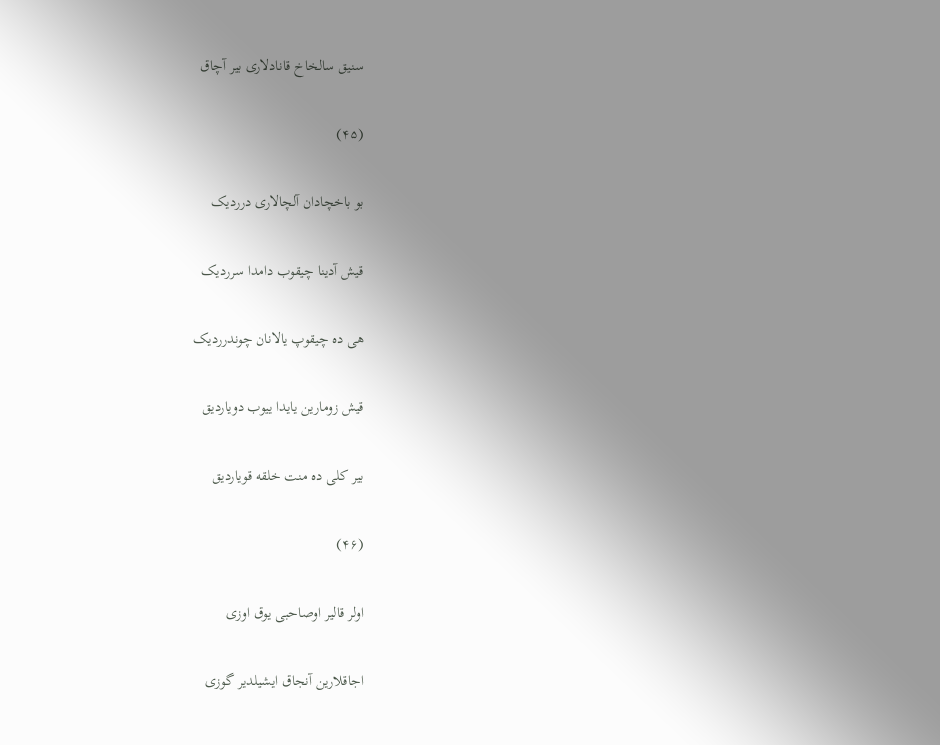سنیق سالخاخ قانادلارى بیر آچاق

(۴۵)

بو باخچادان آلچالارى درردیک

قیش آدینا چیقوب دامدا سرردیک

هى ده چیقوپ یالانان چوندرردیک

قیش زومارین یایدا ییوب دویاردیق

بیر کلى ده منت خلقه قویاردیق

(۴۶)

اولر قالیر اوصاحبى یوق اوزى

اجاقلارین آنجاق ایشیلدیر گوزى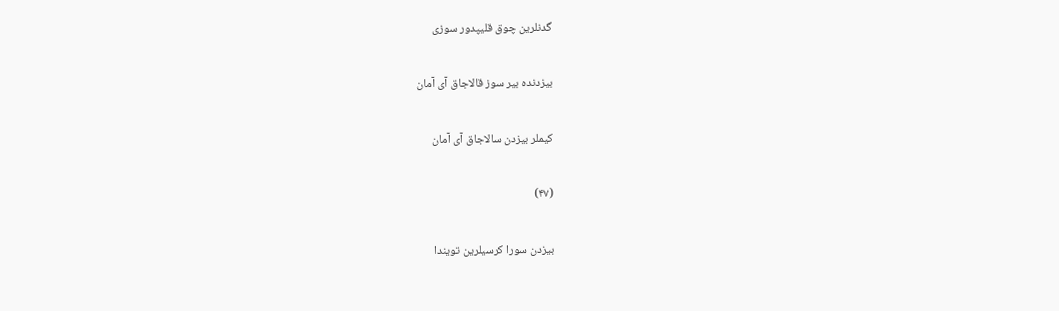گدنلرین چوق قلیپدور سوزى

بیزدنده بیر سوز قالاجاق آى آمان

کیملر بیزدن سالاجاق آى آمان

(۴۷)

بیزدن سورا کرسیلرین تویندا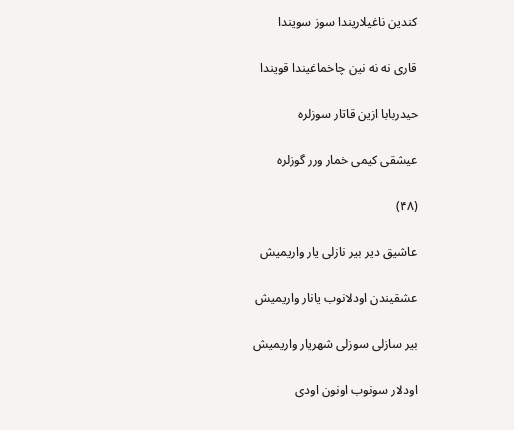کندین ناغیلاریندا سوز سویندا

قاری نه نه نین چاخماغیندا قویندا

حیدربابا ازین قاتار سوزلره

عیشقى کیمى خمار ورر گوزلره

(۴۸)

عاشیق دیر بیر نازلی یار واریمیش

عشقیندن اودلانوب یانار واریمیش

بیر سازلى سوزلى شهریار واریمیش

اودلار سونوب اونون اودى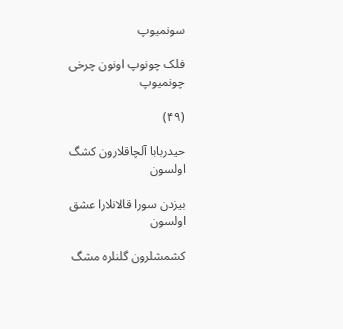سونمیوپ

فلک چونوپ اونون چرخى چونمیوپ

(۴۹)

حیدربابا آلچاقلارون کشگ اولسون

بیزدن سورا قالانلارا عشق اولسون

کشمشلرون گلنلره مشگ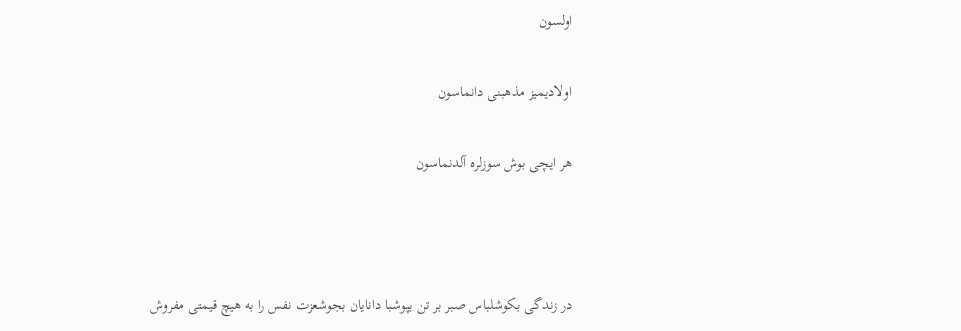اولسون

اولادیمیز مذهبنى دانماسون

هر ایچى بوش سوزلره آلدنماسون



در زندگی بکوشلباس صبر بر تن بپوشبا دانایان بجوشعزت نفس را به هیچ قیمتی مفروش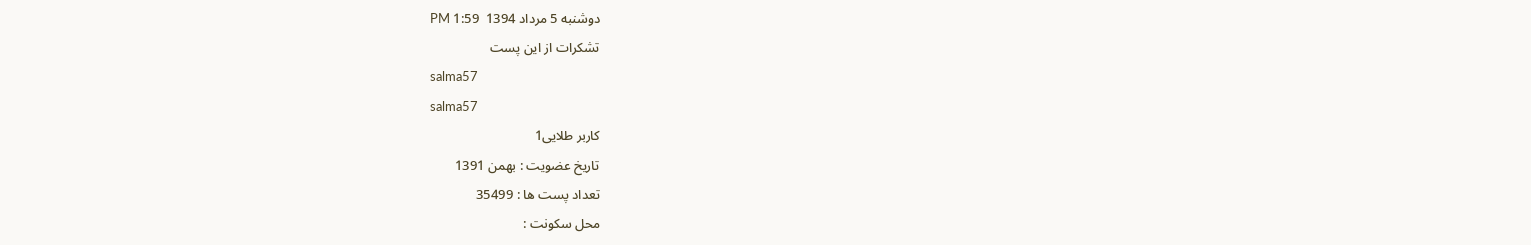دوشنبه 5 مرداد 1394  1:59 PM
تشکرات از این پست
salma57
salma57
کاربر طلایی1
تاریخ عضویت : بهمن 1391
تعداد پست ها : 35499
محل سکونت :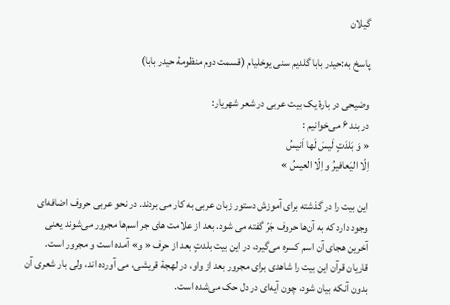گیلان

پاسخ به:حیدر بابا گلدیم سنی یوخلیام (قسمت دوم منظومهٔ حیدر بابا)

وضیحی در بارۀ یک بیت عربی در شعر شهریار:
در بند ۶ می‌خوانیم :
« وَ بَلدَتٍ لَیسَ لَها اَنیسُ
اِلّا الیَعافیرُ و اِلّا العیسُ »

این بیت را در گذشته برای آموزش دستور زبان عربی به کار می بردند. در نحو عربی حروف اضافه‌ای وجود دارد که به آن‌ها حروف جَرّ گفته می شود. بعد از علامت های جر اسم‌ها مجرور می‌شوند یعنی آخرین هجای آن اسم کسره می‌گیرد، در این بیت بلدتٍ بعد از حرف « و» آمده است و مجرور است. قاریان قرآن این بیت را شاهدی برای مجرور بعد از واو، در لهجۀ قریشی، می آورده اند، ولی بار شعری آن بدون آنکه بیان شود، چون آیه‌ای در دل حک می‌شده است.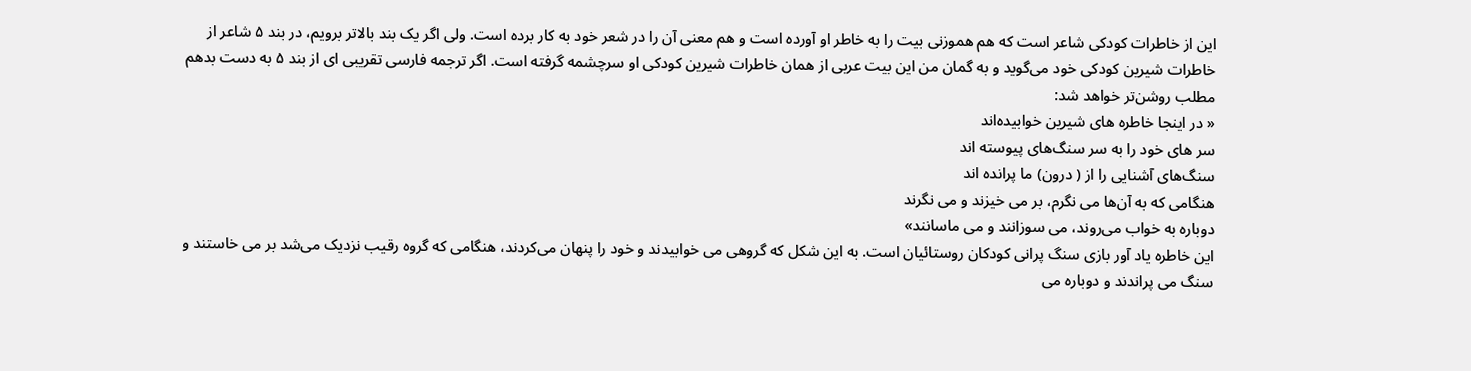این از خاطرات کودکی شاعر است که هم هموزنی بیت را به خاطر او آورده است و هم معنی آن را در شعر خود به کار برده است. ولی اگر یک بند بالاتر برویم، در بند ۵ شاعر از خاطرات شیرین کودکی خود می‌گوید و به گمان من این بیت عربی از همان خاطرات شیرین کودکی او سرچشمه گرفته است. اگر ترجمه فارسی تقریبی ای از بند ۵ به دست بدهم مطلب روشن‌تر خواهد شد:
« در اینجا خاطره های شیرین خوابیده‌اند
سر های خود را به سر سنگ‌های پیوسته اند
سنگ‌های آشنایی را از ( درون) ما پرانده اند
هنگامی که به آن‌ها می نگرم، بر می خیزند و می نگرند
دوباره به خواب می‌روند، می سوزانند و می ماسانند»
این خاطره یاد آور بازی سنگ پرانی کودکان روستائیان است. به این شکل که گروهی می خوابیدند و خود را پنهان می‌کردند، هنگامی که گروه رقیب نزدیک می‌شد بر می خاستند و سنگ می پراندند و دوباره می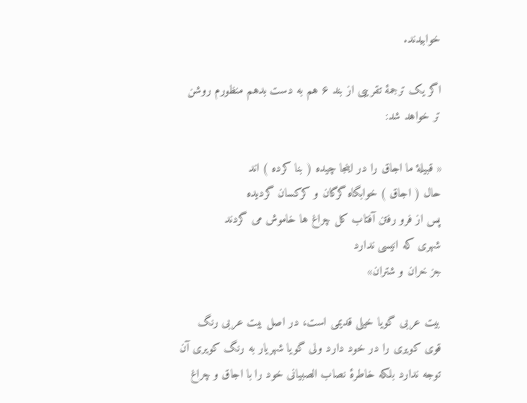خوابیدند.

اگر یک ترجمۀ تقریبی از بند ۶ هم به دست بدهم منظورم روشن تر خواهد شد:

« قبیلۀ ما اجاق را در اینجا چیده ( بنا کرده ) اند
حال ( اجاق ) خوابگاه گرگان و کرکسان گردیده
پس از فرو رفتن آفتاب کل چراغ ها خاموش می گردند
شهری که انیسی ندارد
جز خران و شتران»

بیت عربی گویا خیلی قدیمی است، در اصل بیت عربی رنگ قوی کویری را در خود دارد ولی گویا شهریار به رنگ کویری آن توجه ندارد بلکه خاطرۀ نصاب الصبیانی خود را با اجاق و چراغ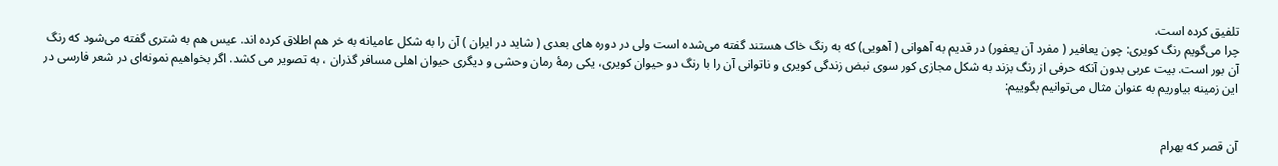تلفیق کرده است.
چرا می‌گویم رنگ کویری: چون یعافیر ( مفرد آن یعفور) در قدیم به آهوانی ( آهویی) که به رنگ خاک هستند گفته می‌شده است ولی در دوره های بعدی ( شاید در ایران ) آن را به شکل عامیانه به خر هم اطلاق کرده اند. عیس هم به شتری گفته می‌شود که رنگ آن بور است. بیت عربی بدون آنکه حرفی از رنگ بزند به شکل مجازی کور سوی نبض زندگی کویری و ناتوانی آن را با رنگ دو حیوان کویری، یکی رمۀ رمان وحشی و دیگری حیوان اهلی مسافر گذران ، به تصویر می کشد. اگر بخواهیم نمونه‌ای در شعر فارسی در این زمینه بیاوریم به عنوان مثال می‌توانیم بگوییم:


آن قصر که بهرام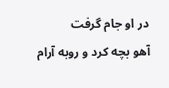در او جام گرفت
آهو بچه کرد و روبه آرام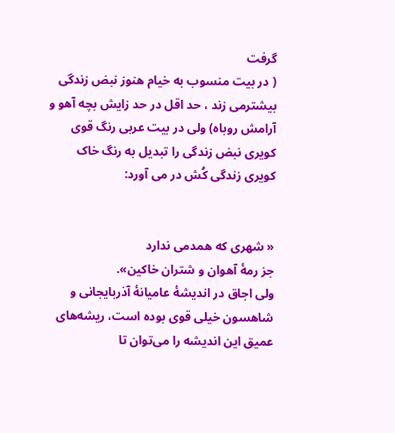گرفت
( در بیت منسوب به خیام هنوز نبض زندگی بیشترمی زند ، حد اقل در حد زایش بچه آهو و آرامش روباه) ولی در بیت عربی رنگ قوی کویری نبض زندگی را تبدیل به رنگ خاک کویری زندگی کُش در می آورد:


« شهری که همدمی ندارد
جز رمۀ آهوان و شتران خاکین».
ولی اجاق در اندیشۀ عامیانۀ آذربایجانی و شاهسون خیلی قوی بوده است، ریشه‌های عمیق این اندیشه را می‌توان تا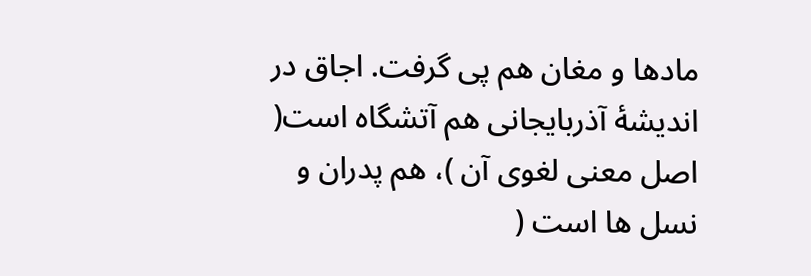مادها و مغان هم پی گرفت. اجاق در اندیشۀ آذربایجانی هم آتشگاه است( اصل معنی لغوی آن )، هم پدران و نسل ها است (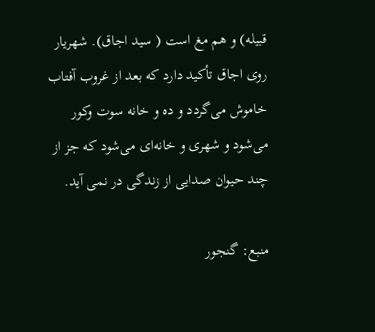قبیله) و هم مغ است ( سید اجاق). شهریار روی اجاق تأکید دارد که بعد از غروب آفتاب خاموش می‌گردد و ده و خانه سوت وکور می‌شود و شهری و خانه‌ای می‌شود که جز از چند حیوان صدایی از زندگی در نمی آید.

منبع: گنجور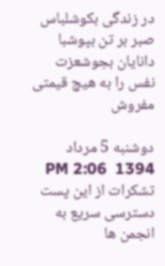در زندگی بکوشلباس صبر بر تن بپوشبا دانایان بجوشعزت نفس را به هیچ قیمتی مفروش

دوشنبه 5 مرداد 1394  2:06 PM
تشکرات از این پست
دسترسی سریع به انجمن ها